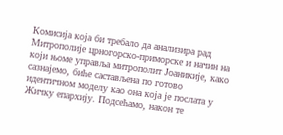Комисија која би требало да анализира рад Митрополије црногорско-приморске и начин на који њоме управља митрополит Јоаникије, како сазнајемо, биће састављена по готово идентичном моделу као она која је послата у Жичку епархију. Подсећамо, након те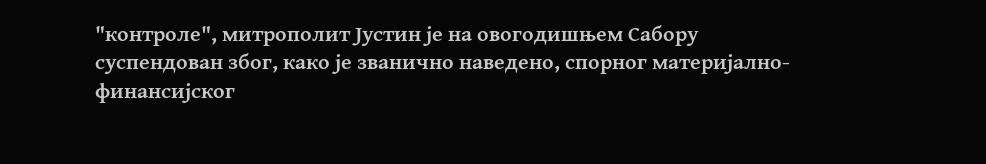"контроле", митрополит Јустин је на овогодишњем Сабору суспендован због, како је званично наведено, спорног материјално-финансијског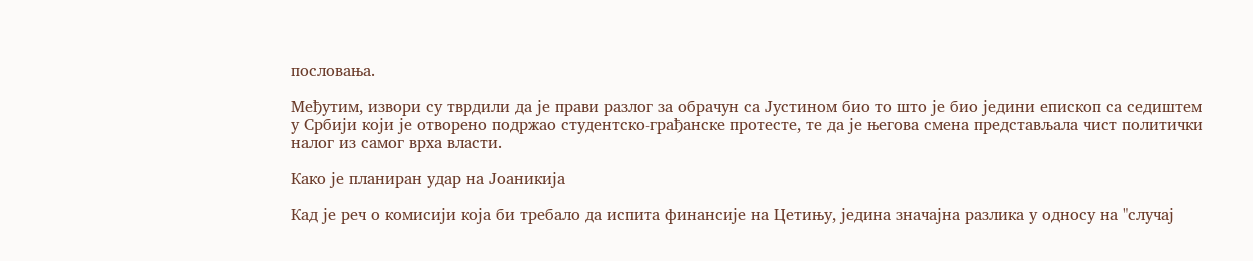пословања.

Међутим, извори су тврдили да је прави разлог за обрачун са Јустином био то што је био једини епископ са седиштем у Србији који је отворено подржао студентско-грађанске протесте, те да је његова смена представљала чист политички налог из самог врха власти.

Како је планиран удар на Јоаникија

Кад је реч о комисији која би требало да испита финансије на Цетињу, једина значајна разлика у односу на "случај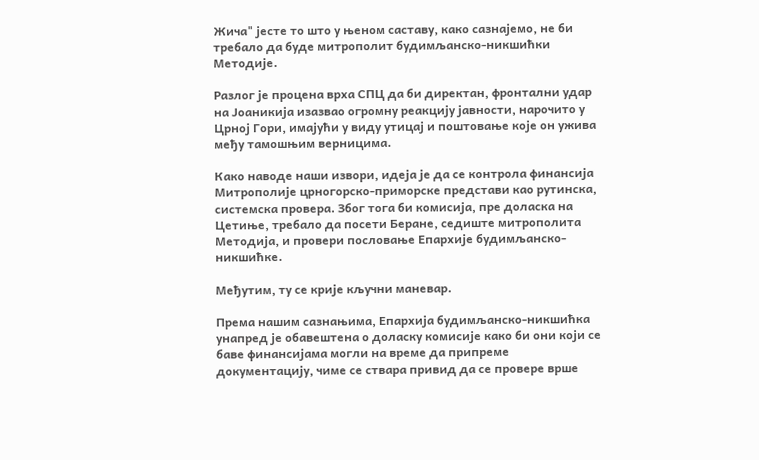Жича" јесте то што у њеном саставу, како сазнајемо, не би требало да буде митрополит будимљанско-никшићки Методије.

Разлог је процена врха СПЦ да би директан, фронтални удар на Јоаникија изазвао огромну реакцију јавности, нарочито у Црној Гори, имајући у виду утицај и поштовање које он ужива међу тамошњим верницима.

Како наводе наши извори, идеја је да се контрола финансија Митрополије црногорско-приморске представи као рутинска, системска провера. Због тога би комисија, пре доласка на Цетиње, требало да посети Беране, седиште митрополита Методија, и провери пословање Епархије будимљанско-никшићке.

Међутим, ту се крије кључни маневар.

Према нашим сазнањима, Епархија будимљанско-никшићка унапред је обавештена о доласку комисије како би они који се баве финансијама могли на време да припреме документацију, чиме се ствара привид да се провере врше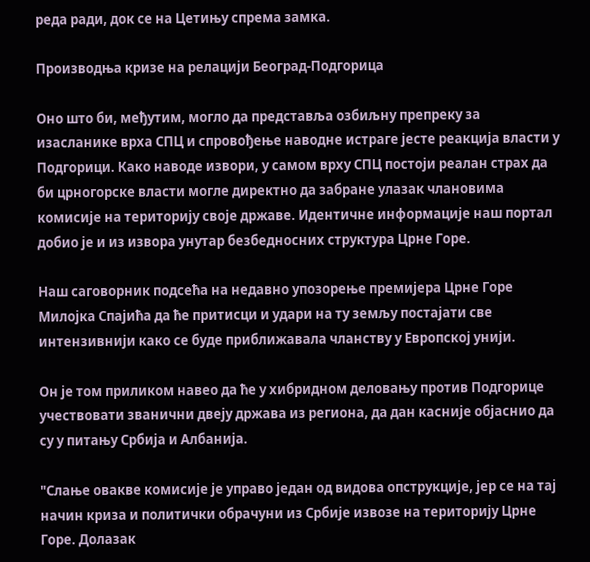реда ради, док се на Цетињу спрема замка.

Производња кризе на релацији Београд-Подгорица

Оно што би, међутим, могло да представља озбиљну препреку за изасланике врха СПЦ и спровођење наводне истраге јесте реакција власти у Подгорици. Како наводе извори, у самом врху СПЦ постоји реалан страх да би црногорске власти могле директно да забране улазак члановима комисије на територију своје државе. Идентичне информације наш портал добио је и из извора унутар безбедносних структура Црне Горе.

Наш саговорник подсећа на недавно упозорење премијера Црне Горе Милојка Спајића да ће притисци и удари на ту земљу постајати све интензивнији како се буде приближавала чланству у Европској унији.

Он је том приликом навео да ће у хибридном деловању против Подгорице учествовати званични двеју држава из региона, да дан касније објаснио да су у питању Србија и Албанија.

"Слање овакве комисије је управо један од видова опструкције, јер се на тај начин криза и политички обрачуни из Србије извозе на територију Црне Горе. Долазак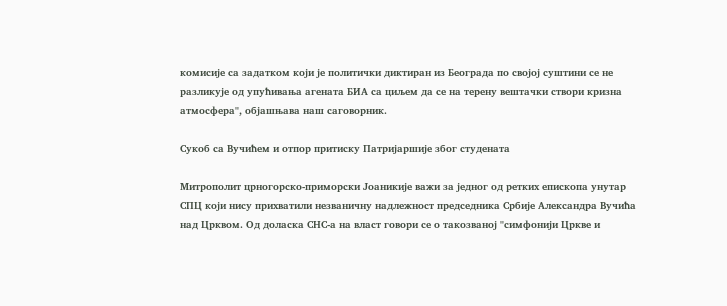комисије са задатком који је политички диктиран из Београда по својој суштини се не разликује од упућивања агената БИА са циљем да се на терену вештачки створи кризна атмосфера", објашњава наш саговорник.

Сукоб са Вучићем и отпор притиску Патријаршије због студената

Митрополит црногорско-приморски Јоаникије важи за једног од ретких епископа унутар СПЦ који нису прихватили незваничну надлежност председника Србије Александра Вучића над Црквом. Од доласка СНС-а на власт говори се о такозваној "симфонији Цркве и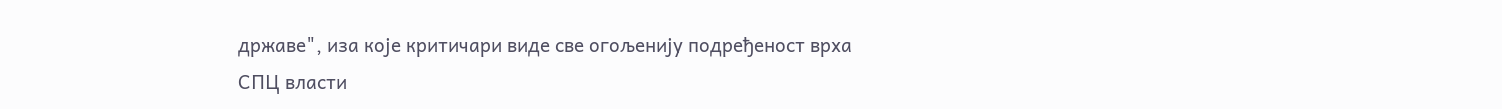државе", иза које критичари виде све огољенију подређеност врха СПЦ власти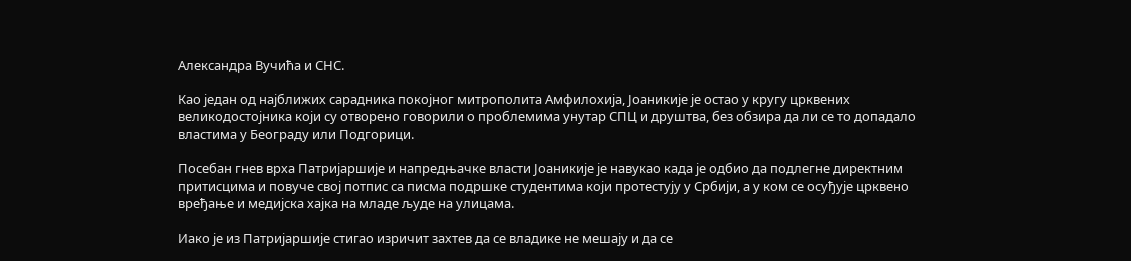Александра Вучића и СНС.

Као један од најближих сарадника покојног митрополита Амфилохија, Јоаникије је остао у кругу црквених великодостојника који су отворено говорили о проблемима унутар СПЦ и друштва, без обзира да ли се то допадало властима у Београду или Подгорици.

Посебан гнев врха Патријаршије и напредњачке власти Јоаникије је навукао када је одбио да подлегне директним притисцима и повуче свој потпис са писма подршке студентима који протестују у Србији, а у ком се осуђује црквено вређање и медијска хајка на младе људе на улицама.

Иако је из Патријаршије стигао изричит захтев да се владике не мешају и да се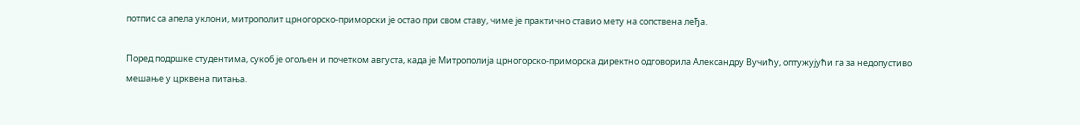потпис са апела уклони, митрополит црногорско-приморски је остао при свом ставу, чиме је практично ставио мету на сопствена леђа.

Поред подршке студентима, сукоб је огољен и почетком августа, када је Митрополија црногорско-приморска директно одговорила Александру Вучићу, оптужујући га за недопустиво мешање у црквена питања.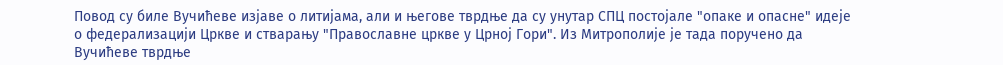Повод су биле Вучићеве изјаве о литијама, али и његове тврдње да су унутар СПЦ постојале "опаке и опасне" идеје о федерализацији Цркве и стварању "Православне цркве у Црној Гори". Из Митрополије је тада поручено да Вучићеве тврдње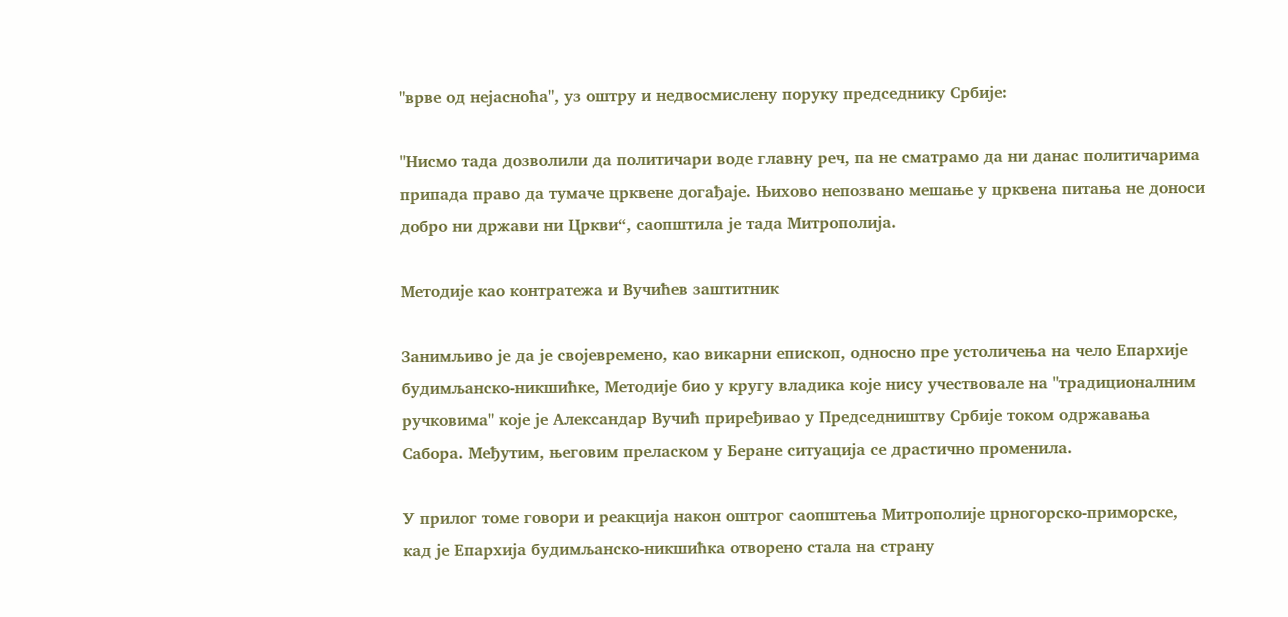"врве од нејасноћа", уз оштру и недвосмислену поруку председнику Србије:

"Нисмо тада дозволили да политичари воде главну реч, па не сматрамо да ни данас политичарима припада право да тумаче црквене догађаје. Њихово непозвано мешање у црквена питања не доноси добро ни држави ни Цркви“, саопштила је тада Митрополија.

Методије као контратежа и Вучићев заштитник

Занимљиво је да је својевремено, као викарни епископ, односно пре устоличења на чело Епархије будимљанско-никшићке, Методије био у кругу владика које нису учествовале на "традиционалним ручковима" које је Александар Вучић приређивао у Председништву Србије током одржавања Сабора. Међутим, његовим преласком у Беране ситуација се драстично променила.

У прилог томе говори и реакција након оштрог саопштења Митрополије црногорско-приморске, кад је Епархија будимљанско-никшићка отворено стала на страну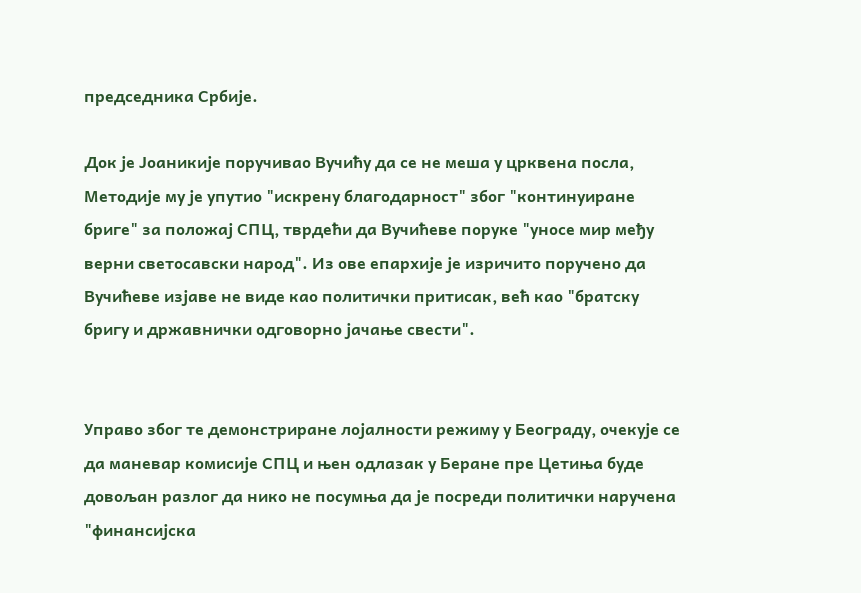председника Србије.

Док је Јоаникије поручивао Вучићу да се не меша у црквена посла, Методије му је упутио "искрену благодарност" због "континуиране бриге" за положај СПЦ, тврдећи да Вучићеве поруке "уносе мир међу верни светосавски народ". Из ове епархије је изричито поручено да Вучићеве изјаве не виде као политички притисак, већ као "братску бригу и државнички одговорно јачање свести".


Управо због те демонстриране лојалности режиму у Београду, очекује се да маневар комисије СПЦ и њен одлазак у Беране пре Цетиња буде довољан разлог да нико не посумња да је посреди политички наручена "финансијска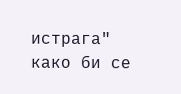истрага" како би се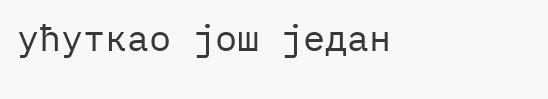ућуткао још један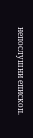непослушни епископ.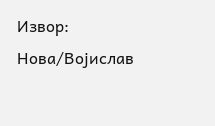Извор: Нова/Војислав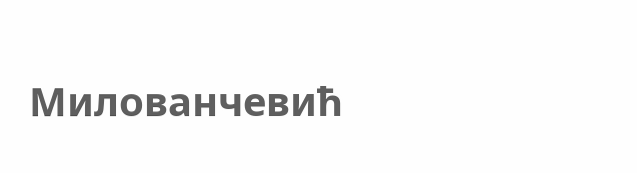Милованчевић